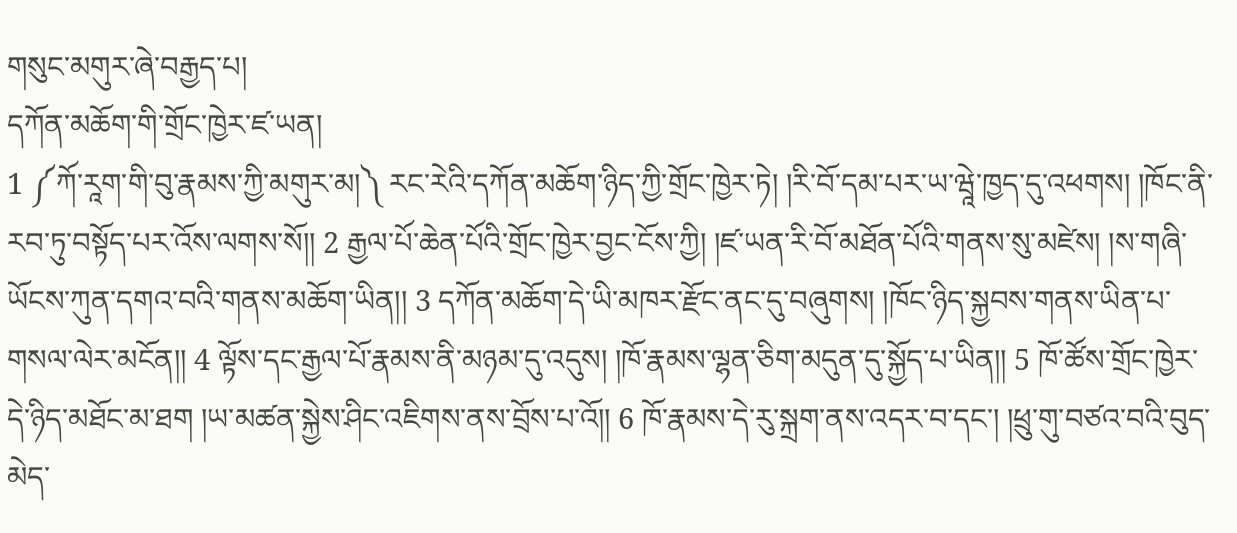གསུང་མགུར་ཞེ་བརྒྱད་པ།
དཀོན་མཆོག་གི་གྲོང་ཁྱེར་ཛ་ཡན།
1 ༼ཀོ་རཱག་གི་བུ་རྣམས་ཀྱི་མགུར་མ།༽ རང་རེའི་དཀོན་མཆོག་ཉིད་ཀྱི་གྲོང་ཁྱེར་ཏེ། །རི་བོ་དམ་པར་ཡ་ཝཱེ་ཁྱད་དུ་འཕགས། །ཁོང་ནི་རབ་ཏུ་བསྟོད་པར་འོས་ལགས་སོ།། 2 རྒྱལ་པོ་ཆེན་པོའི་གྲོང་ཁྱེར་བྱང་ངོས་ཀྱི། །ཛ་ཡན་རི་བོ་མཐོན་པོའི་གནས་སུ་མཛེས། །ས་གཞི་ཡོངས་ཀུན་དགའ་བའི་གནས་མཆོག་ཡིན།། 3 དཀོན་མཆོག་དེ་ཡི་མཁར་རྫོང་ནང་དུ་བཞུགས། །ཁོང་ཉིད་སྐྱབས་གནས་ཡིན་པ་གསལ་ལེར་མངོན།། 4 ལྟོས་དང་རྒྱལ་པོ་རྣམས་ནི་མཉམ་དུ་འདུས། །ཁོ་རྣམས་ལྷན་ཅིག་མདུན་དུ་སྐྱོད་པ་ཡིན།། 5 ཁོ་ཚོས་གྲོང་ཁྱེར་དེ་ཉིད་མཐོང་མ་ཐག །ཡ་མཚན་སྐྱེས་ཤིང་འཇིགས་ནས་བྲོས་པ་འོ།། 6 ཁོ་རྣམས་དེ་རུ་སྐྲག་ནས་འདར་བ་དང་། །ཕྲུ་གུ་བཙའ་བའི་བུད་མེད་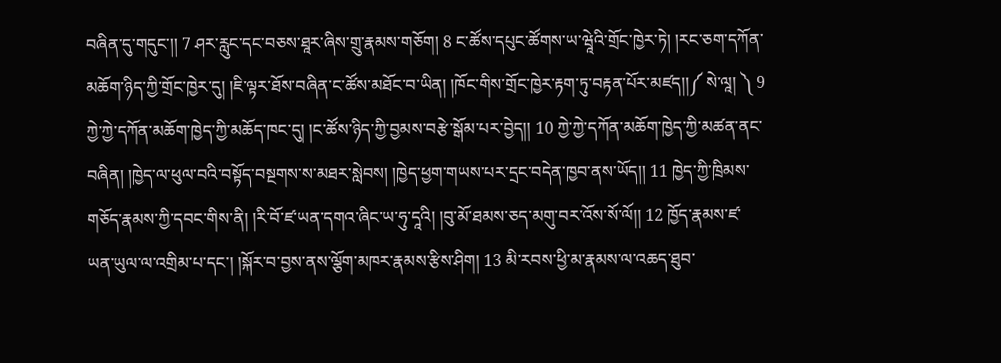བཞིན་དུ་གདུང་།། 7 ཤར་རླུང་དང་བཅས་ཐཱར་ཞིས་གྲུ་རྣམས་གཅོག། 8 ང་ཚོས་དཔུང་ཚོགས་ཡ་ཝཱེའི་གྲོང་ཁྱེར་ཏེ། །རང་ཅག་དཀོན་མཆོག་ཉིད་ཀྱི་གྲོང་ཁྱེར་དུ། །ཇི་ལྟར་ཐོས་བཞིན་ང་ཚོས་མཐོང་བ་ཡིན། །ཁོང་གིས་གྲོང་ཁྱེར་རྟག་ཏུ་བརྟན་པོར་མཛད།།༼ སེ་ལཱ། ༽ 9 ཀྱེ་ཀྱེ་དཀོན་མཆོག་ཁྱེད་ཀྱི་མཆོད་ཁང་དུ། །ང་ཚོས་ཉིད་ཀྱི་བྱམས་བརྩེ་སྒོམ་པར་བྱེད།། 10 ཀྱེ་ཀྱེ་དཀོན་མཆོག་ཁྱེད་ཀྱི་མཚན་ནང་བཞིན། །ཁྱེད་ལ་ཕུལ་བའི་བསྟོད་བསྔགས་ས་མཐར་སླེབས། །ཁྱེད་ཕྱག་གཡས་པར་དྲང་བདེན་ཁྱབ་ནས་ཡོད།། 11 ཁྱེད་ཀྱི་ཁྲིམས་གཅོད་རྣམས་ཀྱི་དབང་གིས་ནི། །རི་བོ་ཛ་ཡན་དགའ་ཞིང་ཡ་ཧུ་དཱའི། །བུ་མོ་ཐམས་ཅད་མགུ་བར་འོས་སོ་ལོ།། 12 ཁྱོད་རྣམས་ཛ་ཡན་ཡུལ་ལ་འགྲིམ་པ་དང་། །སྐོར་བ་བྱས་ནས་ལྕོག་མཁར་རྣམས་རྩིས་ཤིག། 13 མི་རབས་ཕྱི་མ་རྣམས་ལ་འཆད་ཐུབ་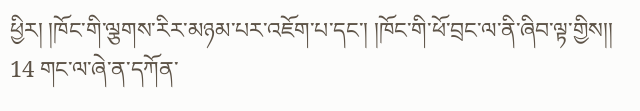ཕྱིར། །ཁོང་གི་ལྕགས་རིར་མཉམ་པར་འཇོག་པ་དང་། །ཁོང་གི་ཕོ་བྲང་ལ་ནི་ཞིབ་ལྟ་གྱིས།། 14 གང་ལ་ཞེ་ན་དཀོན་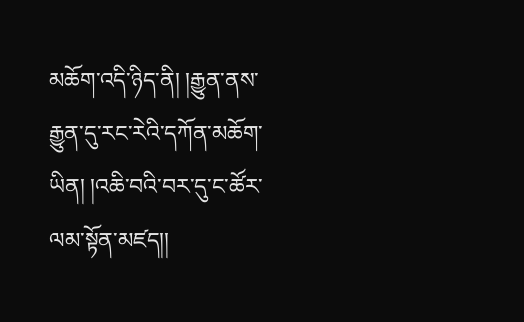མཆོག་འདི་ཉིད་ནི། །རྒྱུན་ནས་རྒྱུན་དུ་རང་རེའི་དཀོན་མཆོག་ཡིན། །འཆི་བའི་བར་དུ་ང་ཚོར་ལམ་སྟོན་མཛད།།